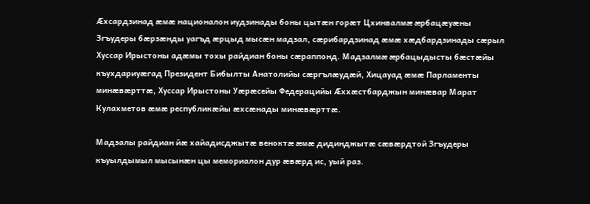Æхсардзинад æмæ националон иудзинады боны цытæн горæт Цхинвалмæ æрбацæуæны Згъудеры бæрзæнды уагъд æрцыд мысæн мадзал, сæрибардзинад æмæ хæдбардзинады сæрыл Хуссар Ирыстоны адæмы тохы райдиан боны сæраппонд. Мадзалмæ æрбацыдысты бæстæйы къухдариуæгад Президент Бибылты Анатолийы сæргълæудæй, Хицауад æмæ Парламенты минæвæрттæ, Хуссар Ирыстоны Уæрæсейы Федерацийы Æххæстбарджын минæвар Марат Кулахметов æмæ республикæйы æхсæнады минæвæрттæ.

Мадзалы райдиан йæ хайадисджытæ веноктæ æмæ дидинджытæ сæвæрдтой Згъудеры къуылдымыл мысынæн цы мемориалон дур æвæрд ис, уый раз.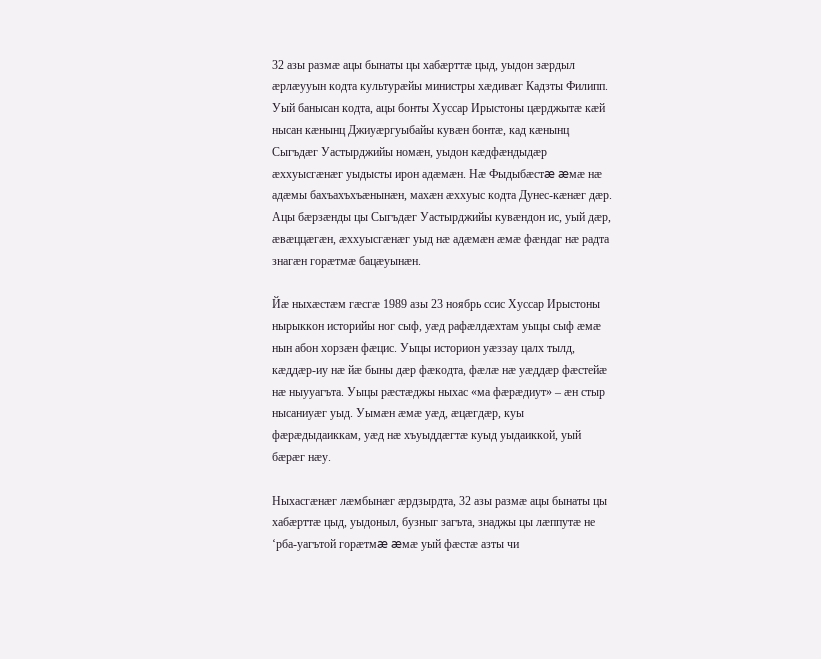32 азы размæ ацы бынаты цы хабæрттæ цыд, уыдон зæрдыл æрлæууын кодта культурæйы министры хæдивæг Кадзты Филипп. Уый банысан кодта, ацы бонты Хуссар Ирыстоны цæрджытæ кæй нысан кæнынц Джиуæргуыбайы кувæн бонтæ, кад кæнынц Сыгъдæг Уастырджийы номæн, уыдон кæдфæндыдæр æххуысгæнæг уыдысты ирон адæмæн. Нæ Фыдыбæстæ æмæ нæ адæмы бахъахъхъæнынæн, махæн æххуыс кодта Дунес-кæнæг дæр. Ацы бæрзæнды цы Сыгъдæг Уастырджийы кувæндон ис, уый дæр, æвæццæгæн, æххуысгæнæг уыд нæ адæмæн æмæ фæндаг нæ радта знагæн горæтмæ бацæуынæн.

Йæ ныхæстæм гæсгæ 1989 азы 23 ноябрь ссис Хуссар Ирыстоны нырыккон историйы ног сыф, уæд рафæлдæхтам уыцы сыф æмæ нын абон хорзæн фæцис. Уыцы историон уæззау цалх тылд, кæддæр-иу нæ йæ быны дæр фæкодта, фæлæ нæ уæддæр фæстейæ нæ ныууагъта. Уыцы рæстæджы ныхас «ма фæрæдиут» – æн стыр нысаниуæг уыд. Уымæн æмæ уæд, æцæгдæр, куы фæрæдыдаиккам, уæд нæ хъуыддæгтæ куыд уыдаиккой, уый бæрæг нæу.

Ныхасгæнæг лæмбынæг æрдзырдта, 32 азы размæ ацы бынаты цы хабæрттæ цыд, уыдоныл, бузныг загъта, знаджы цы лæппутæ не ‘рба-уагътой горæтмæ æмæ уый фæстæ азты чи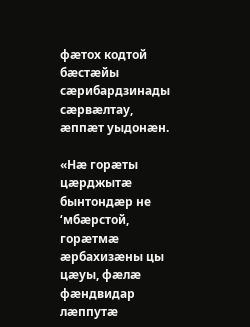фæтох кодтой бæстæйы сæрибардзинады сæрвæлтау, æппæт уыдонæн.

«Нæ горæты цæрджытæ бынтондæр не ‘мбæрстой, горæтмæ æрбахизæны цы цæуы, фæлæ фæндвидар лæппутæ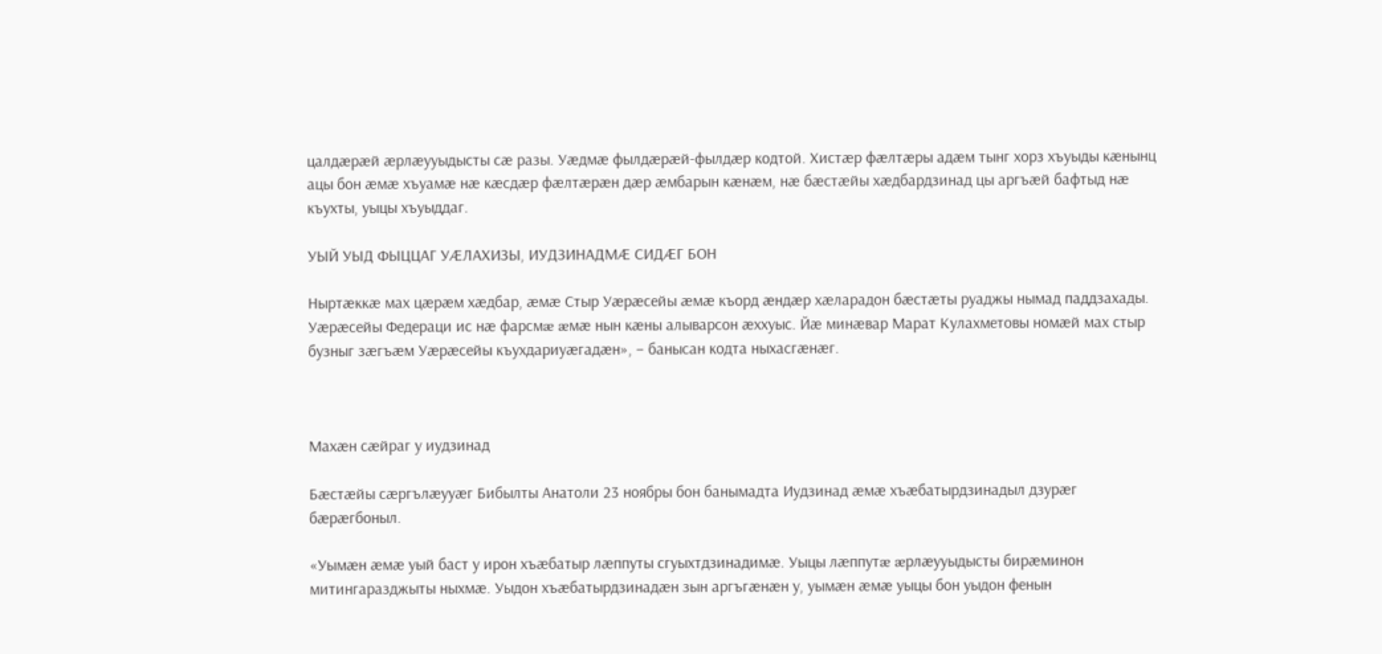цалдæрæй æрлæууыдысты сæ разы. Уæдмæ фылдæрæй-фылдæр кодтой. Хистæр фæлтæры адæм тынг хорз хъуыды кæнынц ацы бон æмæ хъуамæ нæ кæсдæр фæлтæрæн дæр æмбарын кæнæм, нæ бæстæйы хæдбардзинад цы аргъæй бафтыд нæ къухты, уыцы хъуыддаг.

УЫЙ УЫД ФЫЦЦАГ УÆЛАХИЗЫ, ИУДЗИНАДМÆ СИДÆГ БОН

Ныртæккæ мах цæрæм хæдбар, æмæ Стыр Уæрæсейы æмæ къорд æндæр хæларадон бæстæты руаджы нымад паддзахады. Уæрæсейы Федераци ис нæ фарсмæ æмæ нын кæны алыварсон æххуыс. Йæ минæвар Марат Кулахметовы номæй мах стыр бузныг зæгъæм Уæрæсейы къухдариуæгадæн», – банысан кодта ныхасгæнæг.



Махæн сæйраг у иудзинад

Бæстæйы сæргълæууæг Бибылты Анатоли 23 ноябры бон банымадта Иудзинад æмæ хъæбатырдзинадыл дзурæг бæрæгбоныл.

«Уымæн æмæ уый баст у ирон хъæбатыр лæппуты сгуыхтдзинадимæ. Уыцы лæппутæ æрлæууыдысты бирæминон митингаразджыты ныхмæ. Уыдон хъæбатырдзинадæн зын аргъгæнæн у, уымæн æмæ уыцы бон уыдон фенын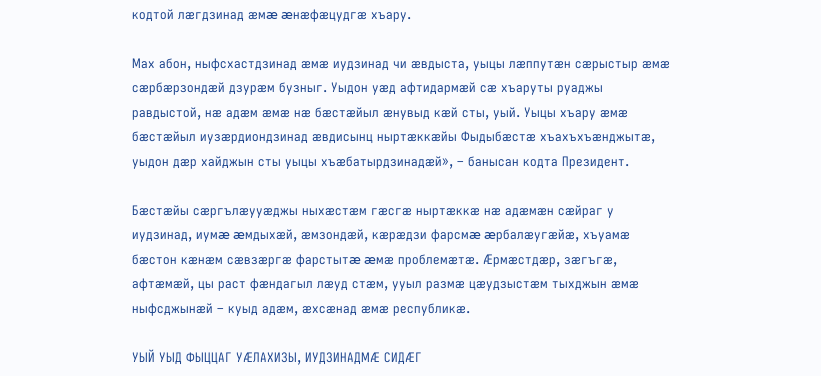кодтой лæгдзинад æмæ æнæфæцудгæ хъару.

Мах абон, ныфсхастдзинад æмæ иудзинад чи æвдыста, уыцы лæппутæн сæрыстыр æмæ сæрбæрзондæй дзурæм бузныг. Уыдон уæд афтидармæй сæ хъаруты руаджы равдыстой, нæ адæм æмæ нæ бæстæйыл æнувыд кæй сты, уый. Уыцы хъару æмæ бæстæйыл иузæрдиондзинад æвдисынц ныртæккæйы Фыдыбæстæ хъахъхъæнджытæ, уыдон дæр хайджын сты уыцы хъæбатырдзинадæй», – банысан кодта Президент.

Бæстæйы сæргълæууæджы ныхæстæм гæсгæ ныртæккæ нæ адæмæн сæйраг у иудзинад, иумæ æмдыхæй, æмзондæй, кæрæдзи фарсмæ æрбалæугæйæ, хъуамæ бæстон кæнæм сæвзæргæ фарстытæ æмæ проблемæтæ. Æрмæстдæр, зæгъгæ, афтæмæй, цы раст фæндагыл лæуд стæм, ууыл размæ цæудзыстæм тыхджын æмæ ныфсджынæй – куыд адæм, æхсæнад æмæ республикæ.

УЫЙ УЫД ФЫЦЦАГ УÆЛАХИЗЫ, ИУДЗИНАДМÆ СИДÆГ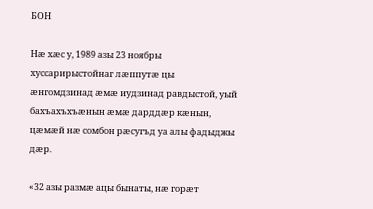БОН

Нæ хæс у, 1989 азы 23 ноябры хуссарирыстойнаг лæппутæ цы æнгомдзинад æмæ иудзинад равдыстой, уый бахъахъхъæнын æмæ дарддæр кæнын, цæмæй нæ сомбон рæсугъд уа алы фадыджы дæр.

«32 азы размæ ацы бынаты, нæ горæт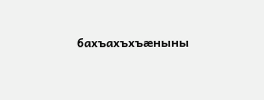бахъахъхъæныны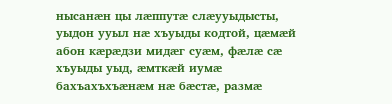нысанæн цы лæппутæ слæууыдысты, уыдон ууыл нæ хъуыды кодтой, цæмæй абон кæрæдзи мидæг суæм, фæлæ сæ хъуыды уыд, æмткæй иумæ бахъахъхъæнæм нæ бæстæ, размæ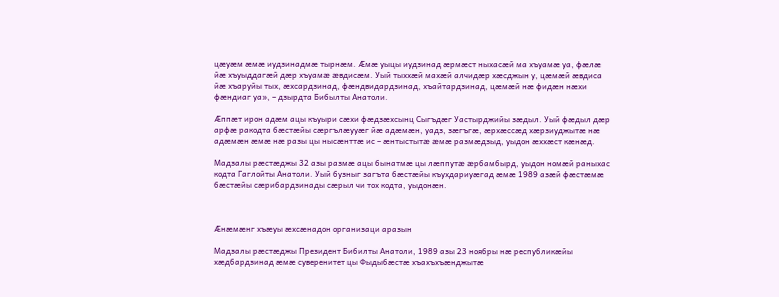цæуæм æмæ иудзинадмæ тырнæм. Æмæ уыцы иудзинад æрмæст ныхасæй ма хъуамæ уа, фæлæ йæ хъуыддагæй дæр хъуамæ æвдисæм. Уый тыххæй махæй алчидæр хæсджын у, цæмæй æвдиса йæ хъаруйы тых, æхсардзинад, фæндвидардзинад, хъайтардзинад, цæмæй нæ фидæн нæхи фæндиаг уа», – дзырдта Бибылты Анатоли.

Æппæт ирон адæм ацы къуыри сæхи фæдзæхсынц Сыгъдæг Уастырджийы зæдыл. Уый фæдыл дæр арфæ ракодта бæстæйы сæргълæууæг йæ адæмæн, уадз, зæгъгæ, æрхæссæд хæрзиуджытæ нæ адæмæн æмæ нæ разы цы нысæнттæ ис – æнтыстытæ æмæ размæдзыд, уыдон æххæст кæнæд.

Мадзалы рæстæджы 32 азы размæ ацы бынатмæ цы лæппутæ æрбамбырд, уыдон номæй раныхас кодта Гаглойты Анатоли. Уый бузныг загъта бæстæйы къухдариуæгад æмæ 1989 азæй фæстæмæ бæстæйы сæрибардзинады сæрыл чи тох кодта, уыдонæн.



Æнæмæнг хъæуы æхсæнадон организаци аразын

Мадзалы рæстæджы Президент Бибилты Анатоли, 1989 азы 23 ноябры нæ республикæйы хæдбардзинад æмæ суверенитет цы Фыдыбæстæ хъахъхъæнджытæ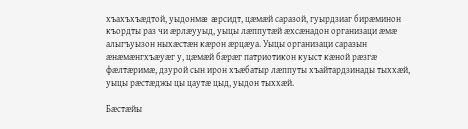хъахъхъæдтой, уыдонмæ æрсидт, цæмæй саразой, гуырдзиаг бирæминон къордты раз чи æрлæууыд, уыцы лæппутæй æхсæнадон организаци æмæ алыгъуызон ныхæстæн кæрон æрцæуа. Уыцы организаци саразын æнæмæнгхъæуæг у, цæмæй бæрæг патриотикон куыст кæной рæзгæ фæлтæримæ, дзурой сын ирон хъæбатыр лæппуты хъайтардзинады тыххæй, уыцы рæстæджы цы цаутæ цыд, уыдон тыххæй.

Бæстæйы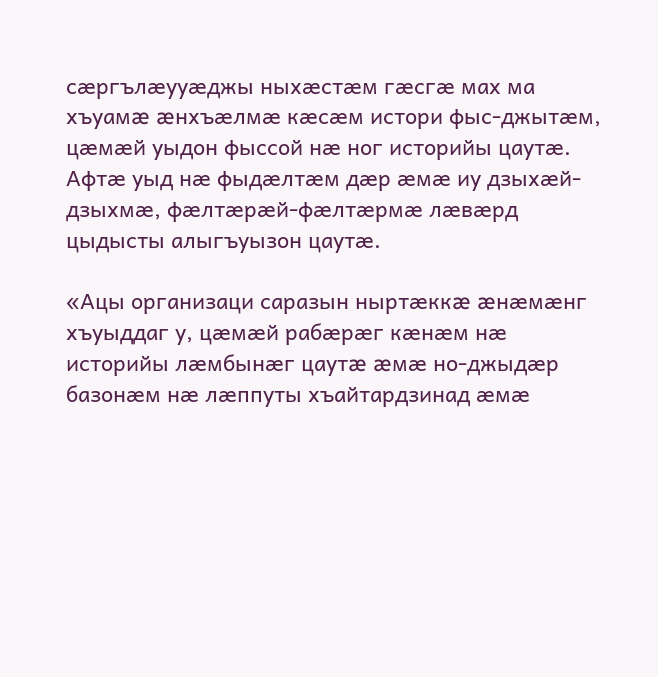сæргълæууæджы ныхæстæм гæсгæ мах ма хъуамæ æнхъæлмæ кæсæм истори фыс-джытæм, цæмæй уыдон фыссой нæ ног историйы цаутæ. Афтæ уыд нæ фыдæлтæм дæр æмæ иу дзыхæй-дзыхмæ, фæлтæрæй-фæлтæрмæ лæвæрд цыдысты алыгъуызон цаутæ.

«Ацы организаци саразын ныртæккæ æнæмæнг хъуыддаг у, цæмæй рабæрæг кæнæм нæ историйы лæмбынæг цаутæ æмæ но-джыдæр базонæм нæ лæппуты хъайтардзинад æмæ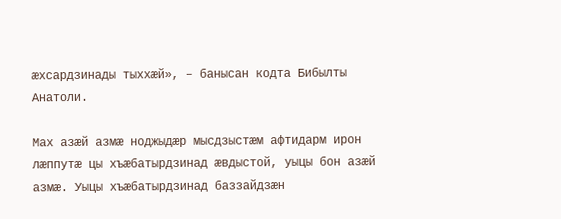æхсардзинады тыххæй», – банысан кодта Бибылты Анатоли.

Мах азæй азмæ ноджыдæр мысдзыстæм афтидарм ирон лæппутæ цы хъæбатырдзинад æвдыстой, уыцы бон азæй азмæ. Уыцы хъæбатырдзинад баззайдзæн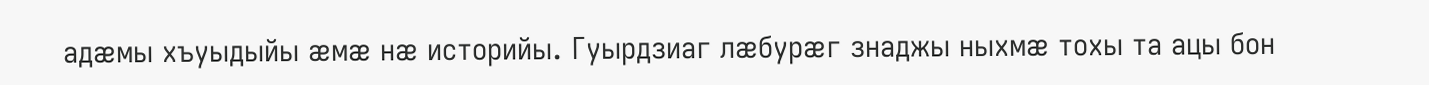адæмы хъуыдыйы æмæ нæ историйы. Гуырдзиаг лæбурæг знаджы ныхмæ тохы та ацы бон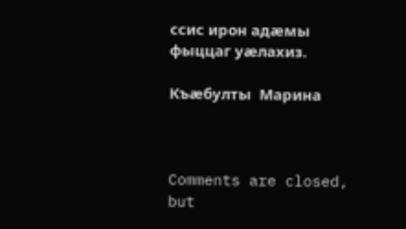ссис ирон адæмы фыццаг уæлахиз.

Къæбулты  Марина



Comments are closed, but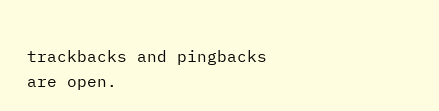trackbacks and pingbacks are open.